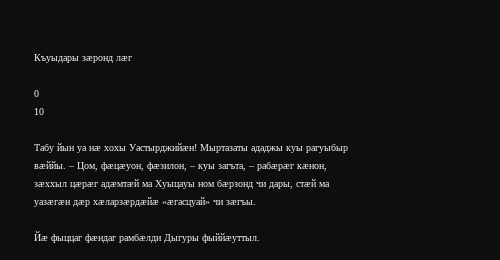Къуыдары зæронд лæг

0
10

Табу йын уа нæ хохы Уастырджийæн! Мыртазаты ададжы куы рагуыбыр вæййы. – Цом, фæцæуон, фæзилон, – куы загъта, – рабæрæг кæнон, зæххыл цæрæг адæмтæй ма Хуыцауы ном бæрзонд чи дары, стæй ма уазæгæн дæр хæларзæрдæйæ «æгасцуай» чи зæгъы.

Йæ фыццаг фæндаг рамбæлди Дыгуры фыййæуттыл.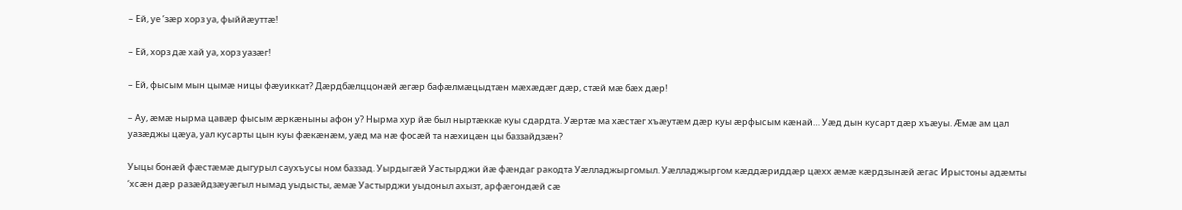– Ей, уе ’зæр хорз уа, фыййæуттæ!

– Ей, хорз дæ хай уа, хорз уазæг!

– Ей, фысым мын цымæ ницы фæуиккат? Дæрдбæлццонæй æгæр бафæлмæцыдтæн мæхæдæг дæр, стæй мæ бæх дæр!

– Ау, æмæ нырма цавæр фысым æркæныны афон у? Нырма хур йæ был ныртæккæ куы сдардта. Уæртæ ма хæстæг хъæутæм дæр куы æрфысым кæнай… Уæд дын кусарт дæр хъæуы. Æмæ ам цал уазæджы цæуа, уал кусарты цын куы фæкæнæм, уæд ма нæ фосæй та нæхицæн цы баззайдзæн?

Уыцы бонæй фæстæмæ дыгурыл саухъусы ном баззад. Уырдыгæй Уастырджи йæ фæндаг ракодта Уæлладжыргомыл. Уæлладжыргом кæддæриддæр цæхх æмæ кæрдзынæй æгас Ирыстоны адæмты ‘хсæн дæр разæйдзæуæгыл нымад уыдысты, æмæ Уастырджи уыдоныл ахызт, арфæгондæй сæ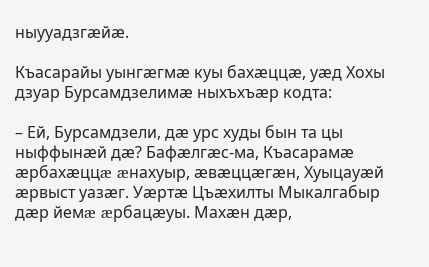ныууадзгæйæ.

Къасарайы уынгæгмæ куы бахæццæ, уæд Хохы дзуар Бурсамдзелимæ ныхъхъæр кодта:

– Ей, Бурсамдзели, дæ урс худы бын та цы ныффынæй дæ? Бафæлгæс-ма, Къасарамæ æрбахæццæ æнахуыр, æвæццæгæн, Хуыцауæй æрвыст уазæг. Уæртæ Цъæхилты Мыкалгабыр дæр йемæ æрбацæуы. Махæн дæр,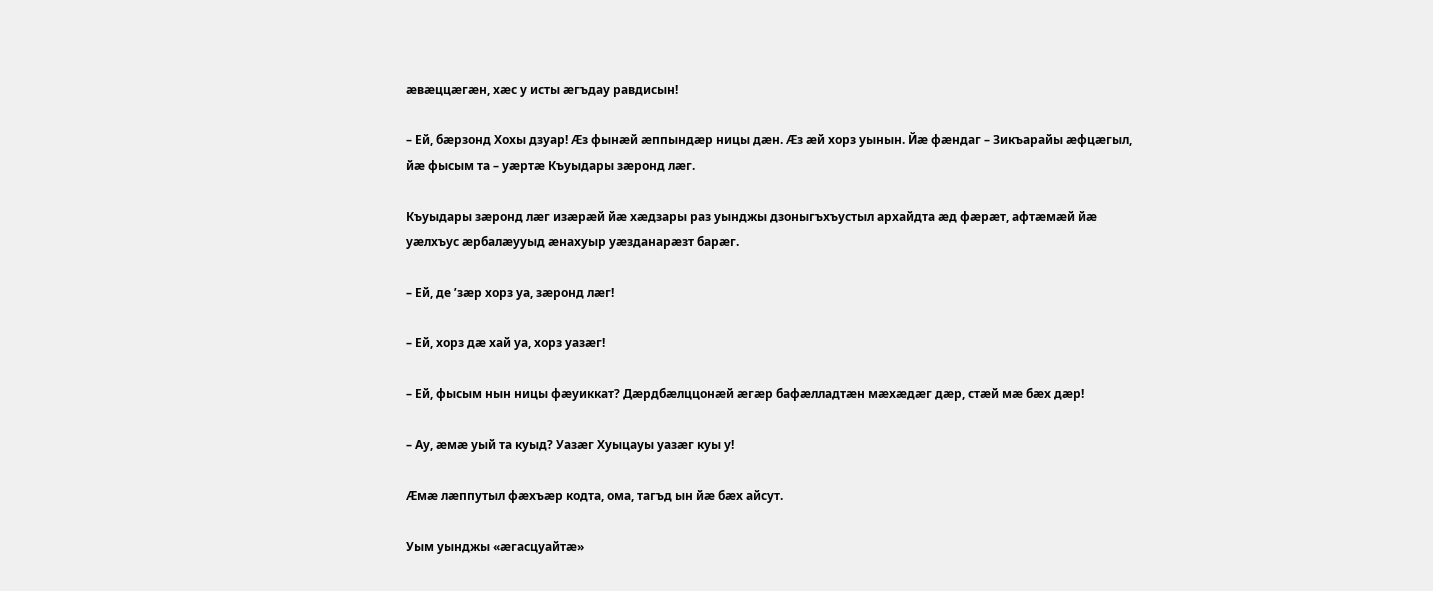æвæццæгæн, хæс у исты æгъдау равдисын!

– Ей, бæрзонд Хохы дзуар! Æз фынæй æппындæр ницы дæн. Æз æй хорз уынын. Йæ фæндаг – Зикъарайы æфцæгыл, йæ фысым та – уæртæ Къуыдары зæронд лæг.

Къуыдары зæронд лæг изæрæй йæ хæдзары раз уынджы дзоныгъхъустыл архайдта æд фæрæт, афтæмæй йæ уæлхъус æрбалæууыд æнахуыр уæзданарæзт барæг.

– Ей, де ’зæр хорз уа, зæронд лæг!

– Ей, хорз дæ хай уа, хорз уазæг!

– Ей, фысым нын ницы фæуиккат? Дæрдбæлццонæй æгæр бафæлладтæн мæхæдæг дæр, стæй мæ бæх дæр!

– Ау, æмæ уый та куыд? Уазæг Хуыцауы уазæг куы у!

Æмæ лæппутыл фæхъæр кодта, ома, тагъд ын йæ бæх айсут.

Уым уынджы «æгасцуайтæ»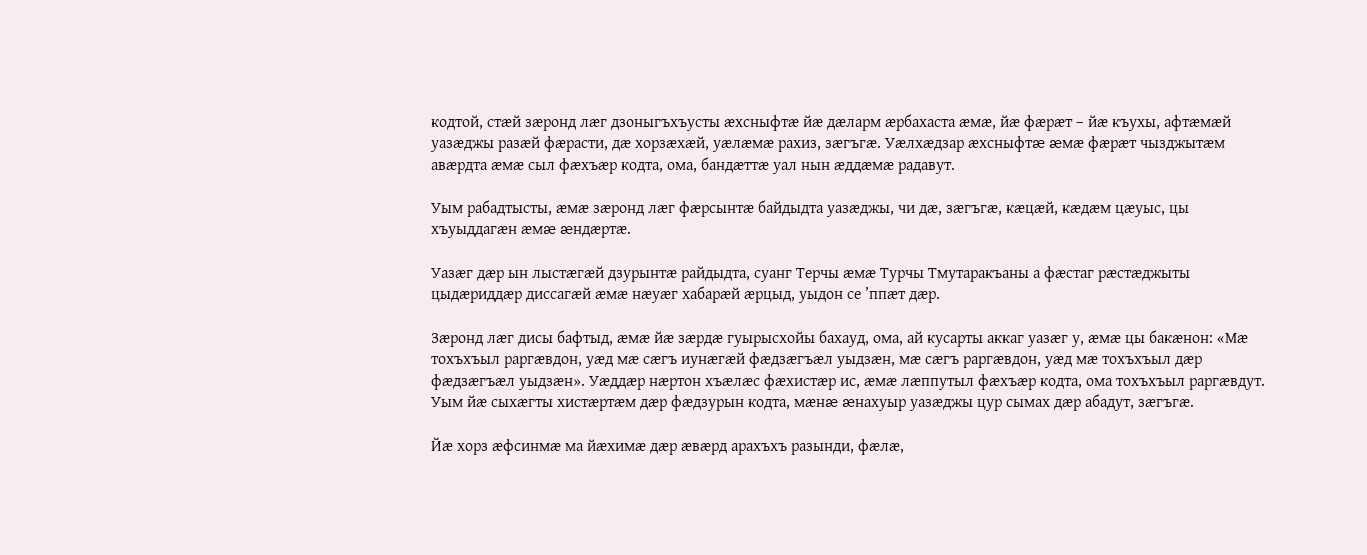кодтой, стæй зæронд лæг дзоныгъхъусты æхсныфтæ йæ дæларм æрбахаста æмæ, йæ фæрæт – йæ къухы, афтæмæй уазæджы разæй фæрасти, дæ хорзæхæй, уæлæмæ рахиз, зæгъгæ. Уæлхæдзар æхсныфтæ æмæ фæрæт чызджытæм авæрдта æмæ сыл фæхъæр кодта, ома, бандæттæ уал нын æддæмæ радавут.

Уым рабадтысты, æмæ зæронд лæг фæрсынтæ байдыдта уазæджы, чи дæ, зæгъгæ, кæцæй, кæдæм цæуыс, цы хъуыддагæн æмæ æндæртæ.

Уазæг дæр ын лыстæгæй дзурынтæ райдыдта, суанг Терчы æмæ Турчы Тмутаракъаны а фæстаг рæстæджыты цыдæриддæр диссагæй æмæ нæуæг хабарæй æрцыд, уыдон се ’ппæт дæр.

Зæронд лæг дисы бафтыд, æмæ йæ зæрдæ гуырысхойы бахауд, ома, ай кусарты аккаг уазæг у, æмæ цы бакæнон: «Мæ тохъхъыл раргæвдон, уæд мæ сæгъ иунæгæй фæдзæгъæл уыдзæн, мæ сæгъ раргæвдон, уæд мæ тохъхъыл дæр фæдзæгъæл уыдзæн». Уæддæр нæртон хъæлæс фæхистæр ис, æмæ лæппутыл фæхъæр кодта, ома тохъхъыл раргæвдут. Уым йæ сыхæгты хистæртæм дæр фæдзурын кодта, мæнæ æнахуыр уазæджы цур сымах дæр абадут, зæгъгæ.

Йæ хорз æфсинмæ ма йæхимæ дæр æвæрд арахъхъ разынди, фæлæ,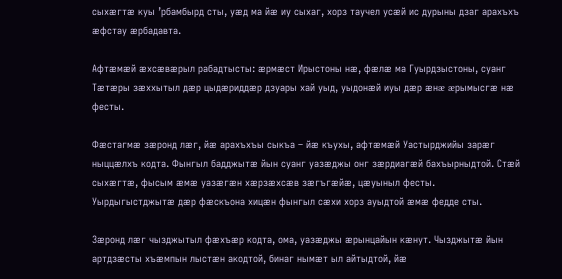сыхæгтæ куы ’рбамбырд сты, уæд ма йæ иу сыхаг, хорз таучел усæй ис дурыны дзаг арахъхъ æфстау æрбадавта.

Афтæмæй æхсæвæрыл рабадтысты: æрмæст Ирыстоны нæ, фæлæ ма Гуырдзыстоны, суанг Тæтæры зæххытыл дæр цыдæриддæр дзуары хай уыд, уыдонæй иуы дæр æнæ æрымысгæ нæ фесты.

Фæстагмæ зæронд лæг, йæ арахъхъы сыкъа – йæ къухы, афтæмæй Уастырджийы зарæг ныццæлхъ кодта. Фынгыл бадджытæ йын суанг уазæджы онг зæрдиагæй бахъырныдтой. Стæй сыхæгтæ, фысым æмæ уазæгæн хæрзæхсæв зæгъгæйæ, цæуыныл фесты. Уырдыгыстджытæ дæр фæскъона хицæн фынгыл сæхи хорз ауыдтой æмæ федде сты.

Зæронд лæг чызджытыл фæхъæр кодта, ома, уазæджы æрынцайын кæнут. Чызджытæ йын артдзæсты хъæмпын лыстæн акодтой, бинаг нымæт ыл айтыдтой, йæ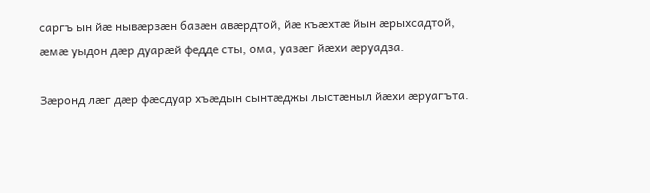саргъ ын йæ нывæрзæн базæн авæрдтой, йæ къæхтæ йын æрыхсадтой, æмæ уыдон дæр дуарæй федде сты, ома, уазæг йæхи æруадза.

Зæронд лæг дæр фæсдуар хъæдын сынтæджы лыстæныл йæхи æруагъта.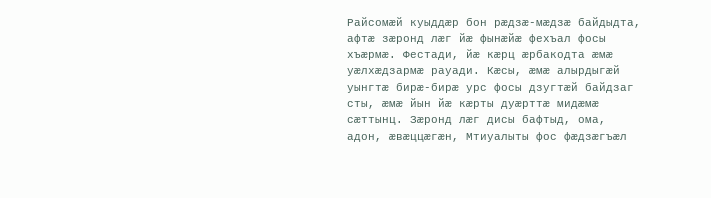Райсомæй куыддæр бон рæдзæ-мæдзæ байдыдта, афтæ зæронд лæг йæ фынæйæ фехъал фосы хъæрмæ. Фестади, йæ кæрц æрбакодта æмæ уæлхæдзармæ рауади. Кæсы, æмæ алырдыгæй уынгтæ бирæ-бирæ урс фосы дзугтæй байдзаг сты, æмæ йын йæ кæрты дуæрттæ мидæмæ сæттынц. Зæронд лæг дисы бафтыд, ома, адон, æвæццæгæн, Мтиуалыты фос фæдзæгъæл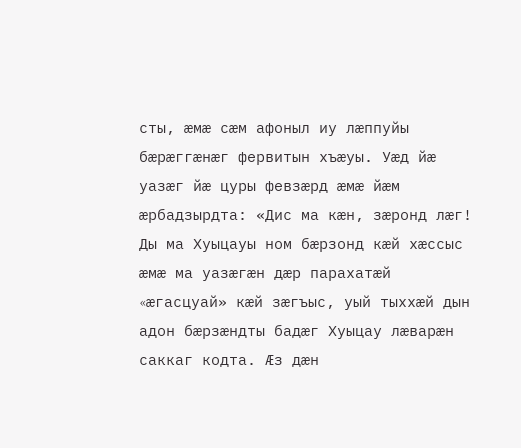сты, æмæ сæм афоныл иу лæппуйы бæрæггæнæг фервитын хъæуы. Уæд йæ уазæг йæ цуры февзæрд æмæ йæм æрбадзырдта: «Дис ма кæн, зæронд лæг! Ды ма Хуыцауы ном бæрзонд кæй хæссыс æмæ ма уазæгæн дæр парахатæй «æгасцуай» кæй зæгъыс, уый тыххæй дын адон бæрзæндты бадæг Хуыцау лæварæн саккаг кодта. Æз дæн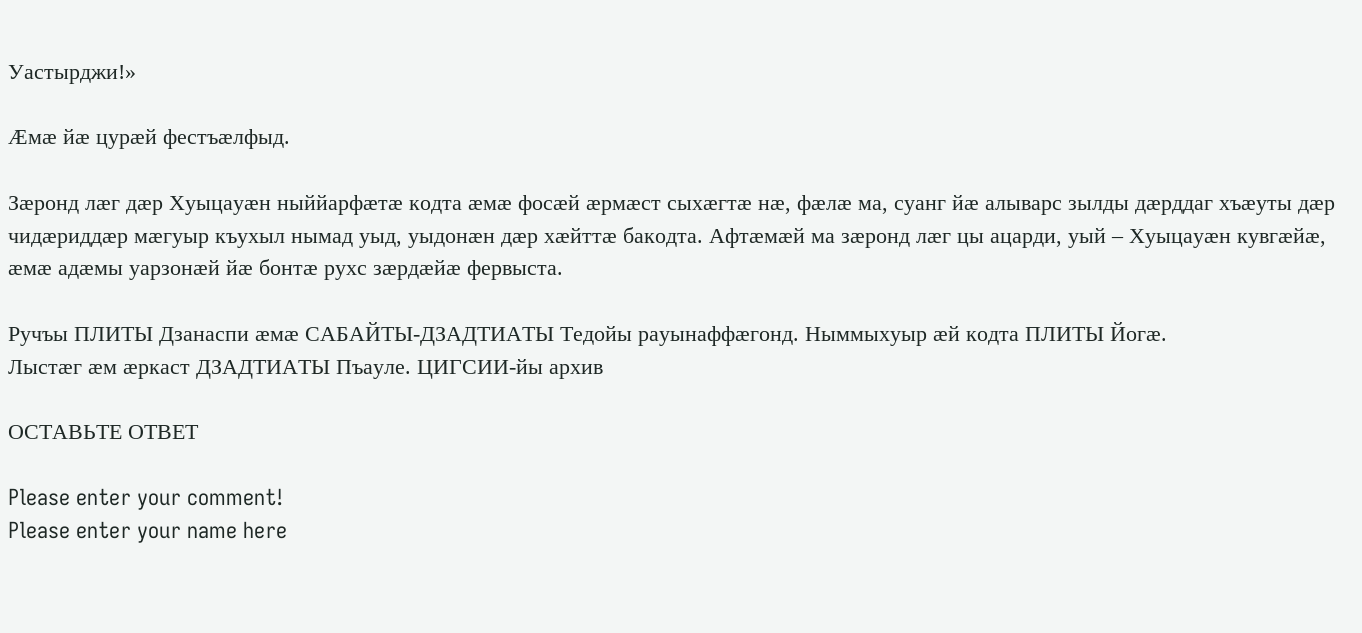Уастырджи!»

Æмæ йæ цурæй фестъæлфыд.

Зæронд лæг дæр Хуыцауæн ныййарфæтæ кодта æмæ фосæй æрмæст сыхæгтæ нæ, фæлæ ма, суанг йæ алыварс зылды дæрддаг хъæуты дæр чидæриддæр мæгуыр къухыл нымад уыд, уыдонæн дæр хæйттæ бакодта. Афтæмæй ма зæронд лæг цы ацарди, уый – Хуыцауæн кувгæйæ, æмæ адæмы уарзонæй йæ бонтæ рухс зæрдæйæ фервыста.

Ручъы ПЛИТЫ Дзанаспи æмæ САБАЙТЫ-ДЗАДТИАТЫ Тедойы рауынаффæгонд. Ныммыхуыр æй кодта ПЛИТЫ Йогæ.
Лыстæг æм æркаст ДЗАДТИАТЫ Пъауле. ЦИГСИИ-йы архив

ОСТАВЬТЕ ОТВЕТ

Please enter your comment!
Please enter your name here